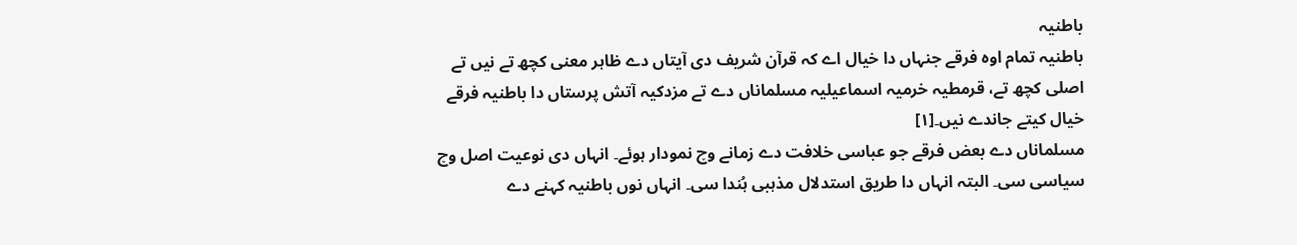باطنیہ
باطنیہ تمام اوہ فرقے جنہاں دا خیال اے کہ قرآن شریف دی آیتاں دے ظاہر معنی کچھ تے نیں تے اصلی کچھ تے، قرمطیہ خرمیہ اسماعیلیہ مسلماناں دے تے مزدکیہ آتش پرستاں دا باطنیہ فرقے خیال کیتے جاندے نیں۔[۱]
مسلماناں دے بعض فرقے جو عباسی خلافت دے زمانے وچ نمودار ہوئے۔ انہاں دی نوعیت اصل وچ سیاسی سی۔ البتہ انہاں دا طریق استدلال مذہبی ہُندا سی۔ انہاں نوں باطنیہ کہنے دے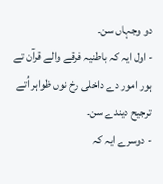دو وجہاں سن۔
- اول ایہ کہ باطنیہ فرقے والے قرآن تے ہور امور دے داخلی رخ نوں ظواہر اُتے ترجیح دیندے سن۔
- دوسرے ایہ کہ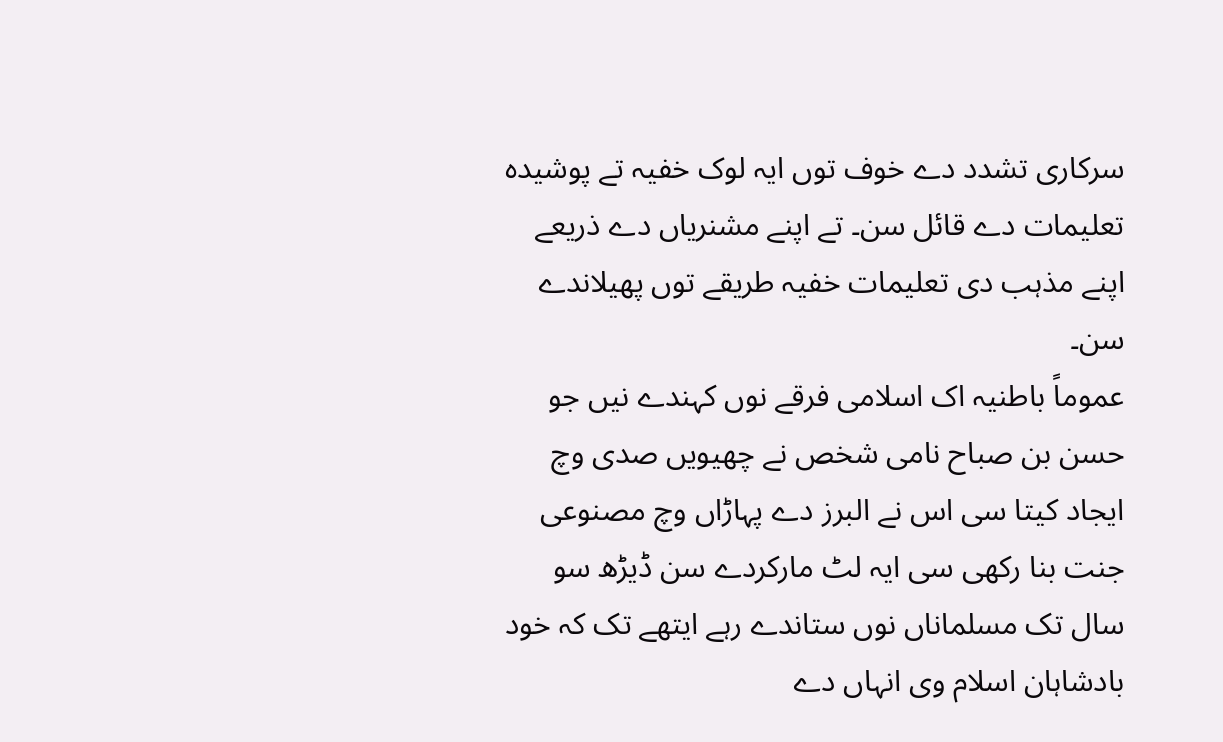سرکاری تشدد دے خوف توں ایہ لوک خفیہ تے پوشیدہ تعلیمات دے قائل سن۔ تے اپنے مشنریاں دے ذریعے اپنے مذہب دی تعلیمات خفیہ طریقے توں پھیلاندے سن۔
عموماً باطنیہ اک اسلامی فرقے نوں کہندے نیں جو حسن بن صباح نامی شخص نے چھیویں صدی وچ ایجاد کیتا سی اس نے البرز دے پہاڑاں وچ مصنوعی جنت بنا رکھی سی ایہ لٹ مارکردے سن ڈیڑھ سو سال تک مسلماناں نوں ستاندے رہے ایتھے تک کہ خود بادشاہان اسلام وی انہاں دے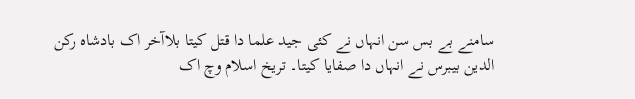سامنے بے بس سن انہاں نے کئی جید علما دا قتل کیتا بلاآخر اک بادشاہ رکن الدین بیبرس نے انہاں دا صفایا کیتا۔ تریخ اسلام وچ اک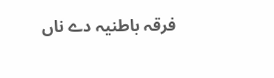فرقہ باطنیہ دے ناں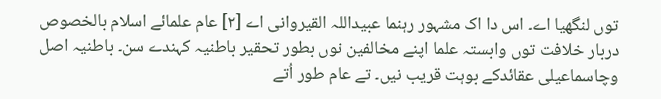توں لنگھیا اے۔ اس دا اک مشہور رہنما عبیداللہ القیروانی اے [۲] عام علمائے اسلام بالخصوص دربار خلافت توں وابستہ علما اپنے مخالفین نوں بطور تحقیر باطنیہ کہندے سن۔ باطنیہ اصل وچاسماعیلی عقائدکے بوہت قریب نیں۔ تے عام طور اُتے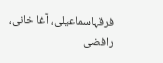فرقہاسماعیلی، آغا خانی، رافضی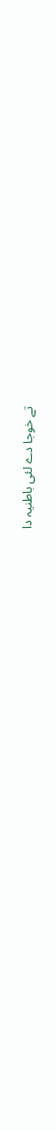تے خوجا دے لئی باطنیہ دا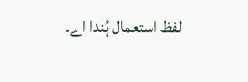لفظ استعمال ہُندا اے۔